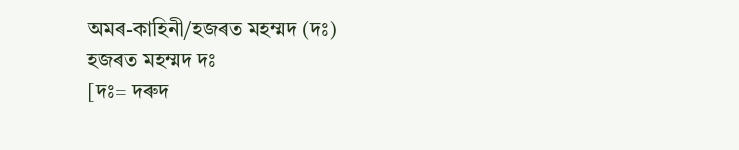অমৰ-কাহিনী/হজৰত মহম্মদ (দঃ)
হজৰত মহম্মদ দঃ
[দঃ= দৰুদ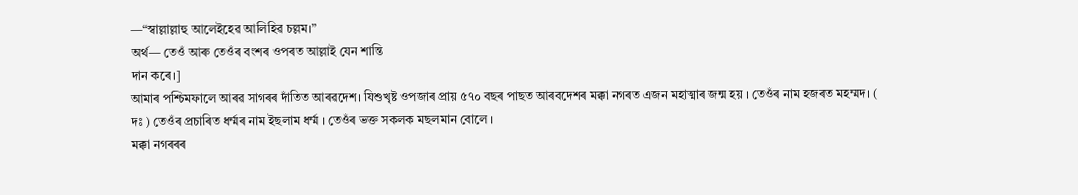—“স্বাল্লাল্লাহু আলেইহেৱ আলিহিৱ চল্লম।”
অৰ্থ— তেওঁ আৰু তেওঁৰ বংশৰ ওপৰত আল্লাই যেন শান্তি
দান কৰে।]
আমাৰ পশ্চিমফালে আৰৱ সাগৰৰ দাঁতিত আৰৱদেশ। যিশুখৃষ্ট ওপজাৰ প্ৰায় ৫৭০ বছৰ পাছত আৰবদেশৰ মক্কা নগৰত এজন মহাত্মাৰ জন্ম হয় । তেওঁৰ নাম হজৰত মহম্মদ। ( দঃ ) তেওঁৰ প্ৰচাৰিত ধৰ্ম্মৰ নাম ইছলাম ধৰ্ম্ম । তেওঁৰ ভক্ত সকলক মছলমান বোলে ।
মক্কা নগৰৰৰ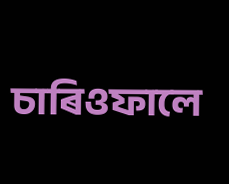চাৰিওফালে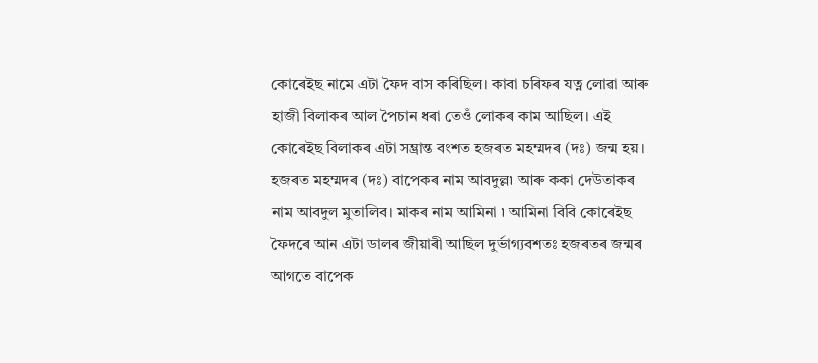কোৰেইছ নামে এটা ফৈদ বাস কৰিছিল। কাবা চৰিফৰ যত্ন লোৱা আৰু হাজী বিলাকৰ আল পৈচান ধৰা তেওঁ লোকৰ কাম আছিল। এই কোৰেইছ বিলাকৰ এটা সম্ভ্রান্ত বংশত হজৰত মহম্মদৰ (দঃ) জন্ম হয়।
হজৰত মহম্মদৰ (দঃ) বাপেকৰ নাম আবদুল্ল৷ আৰু ককা দেউতাকৰ নাম আবদুল মুতালিব। মাকৰ নাম আমিনা ৷ আমিনা বিবি কোৰেইছ ফৈদৰে আন এটা ডালৰ জীয়াৰী আছিল দুর্ভাগ্যবশতঃ হজৰতৰ জন্মৰ আগতে বাপেক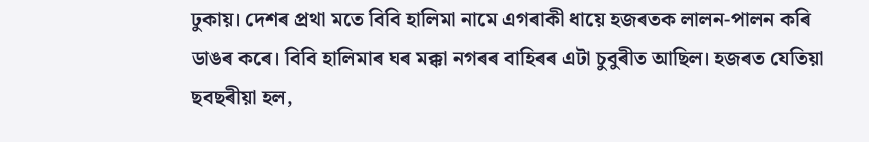ঢুকায়। দেশৰ প্ৰথা মতে বিবি হালিমা নামে এগৰাকী ধায়ে হজৰতক লালন-পালন কৰি ডাঙৰ কৰে। বিবি হালিমাৰ ঘৰ মক্কা নগৰৰ বাহিৰৰ এটা চুবুৰীত আছিল। হজৰত যেতিয়া ছবছৰীয়া হল,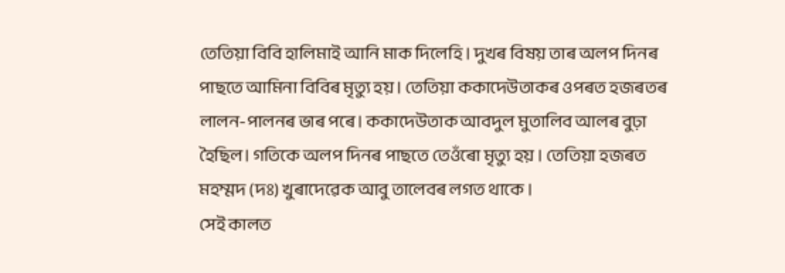তেতিয়া বিবি হালিমাই আনি মাক দিলেহি। দুখৰ বিষয় তাৰ অলপ দিনৰ পাছতে আমিনা বিবিৰ মৃত্যু হয়। তেতিয়া ককাদেউতাকৰ ওপৰত হজৰতৰ লালন-পালনৰ ভাৰ পৰে। ককাদেউতাক আবদুল মুতালিব আলৰ বুঢ়া হৈছিল। গতিকে অলপ দিনৰ পাছতে তেওঁৰো মৃত্যু হয় । তেতিয়া হজৰত মহম্মদ (দঃ) খুৰাদেৱেক আবু তালেবৰ লগত থাকে ।
সেই কালত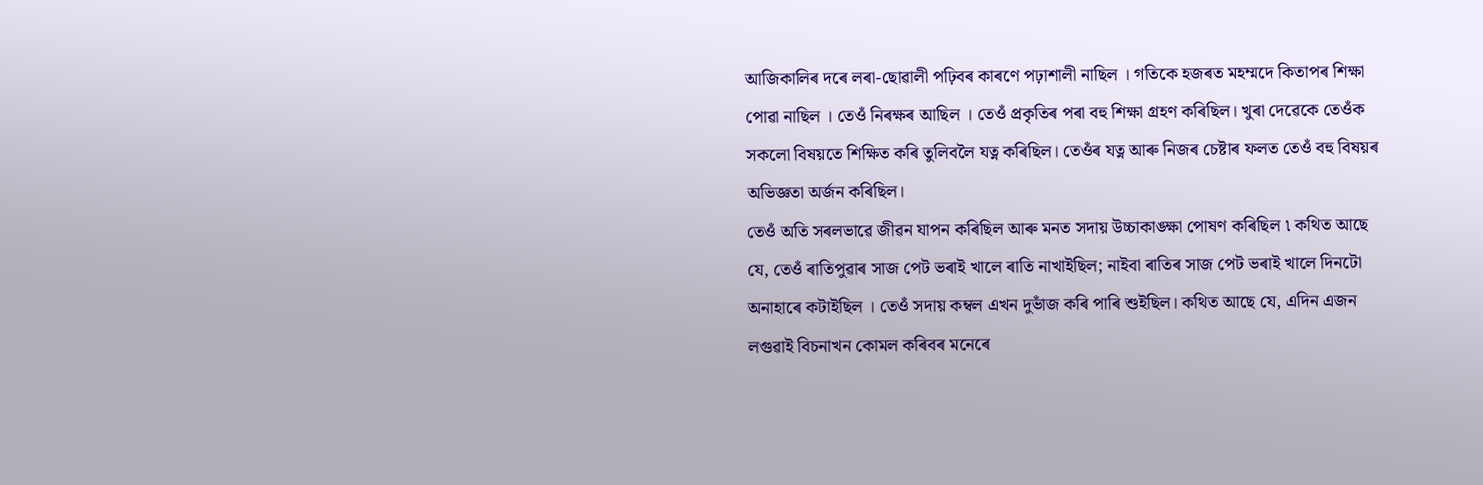আজিকালিৰ দৰে লৰা-ছোৱালী পঢ়িবৰ কাৰণে পঢ়াশালী নাছিল । গতিকে হজৰত মহম্মদে কিতাপৰ শিক্ষা পোৱা নাছিল । তেওঁ নিৰক্ষৰ আছিল । তেওঁ প্ৰকৃতিৰ পৰা বহু শিক্ষা গ্ৰহণ কৰিছিল। খুৰা দেৱেকে তেওঁক সকলো বিষয়তে শিক্ষিত কৰি তুলিবলৈ যত্ন কৰিছিল। তেওঁৰ যত্ন আৰু নিজৰ চেষ্টাৰ ফলত তেওঁ বহু বিষয়ৰ অভিজ্ঞতা অর্জন কৰিছিল।
তেওঁ অতি সৰলভাৱে জীৱন যাপন কৰিছিল আৰু মনত সদায় উচ্চাকাঙ্ক্ষা পোষণ কৰিছিল ৷ কথিত আছে যে, তেওঁ ৰাতিপুৱাৰ সাজ পেট ভৰাই খালে ৰাতি নাখাইছিল; নাইবা ৰাতিৰ সাজ পেট ভৰাই খালে দিনটো অনাহাৰে কটাইছিল । তেওঁ সদায় কম্বল এখন দুভাঁজ কৰি পাৰি শুইছিল। কথিত আছে যে, এদিন এজন লগুৱাই বিচনাখন কোমল কৰিবৰ মনেৰে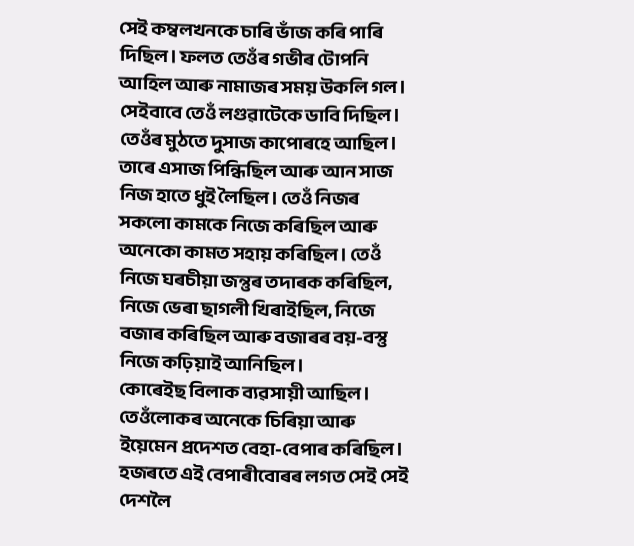সেই কম্বলখনকে চাৰি ভাঁজ কৰি পাৰি দিছিল। ফলত তেওঁৰ গভীৰ টোপনি আহিল আৰু নামাজৰ সময় উকলি গল। সেইবাবে তেওঁ লগুৱাটেকে ডাবি দিছিল। তেওঁৰ মুঠতে দুসাজ কাপোৰহে আছিল। তাৰে এসাজ পিন্ধিছিল আৰু আন সাজ নিজ হাতে ধুই লৈছিল। তেওঁ নিজৰ সকলো কামকে নিজে কৰিছিল আৰু অনেকো কামত সহায় কৰিছিল। তেওঁ নিজে ঘৰচীয়া জন্তুৰ তদাৰক কৰিছিল, নিজে ভেৰা ছাগলী খিৰাইছিল, নিজে বজাৰ কৰিছিল আৰু বজাৰৰ বয়-বস্তু নিজে কঢ়িয়াই আনিছিল।
কোৰেইছ বিলাক ব্যৱসায়ী আছিল। তেওঁলোকৰ অনেকে চিৰিয়া আৰু ইয়েমেন প্ৰদেশত বেহা-বেপাৰ কৰিছিল। হজৰতে এই বেপাৰীবোৰৰ লগত সেই সেই দেশলৈ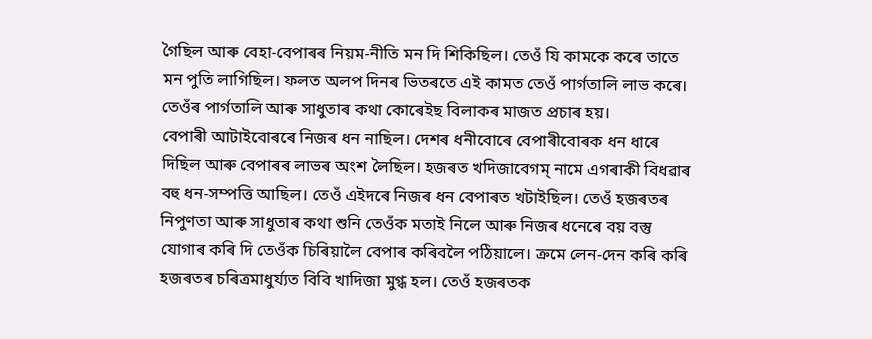গৈছিল আৰু বেহা-বেপাৰৰ নিয়ম-নীতি মন দি শিকিছিল। তেওঁ যি কামকে কৰে তাতে মন পুতি লাগিছিল। ফলত অলপ দিনৰ ভিতৰতে এই কামত তেওঁ পাৰ্গতালি লাভ কৰে। তেওঁৰ পাৰ্গতালি আৰু সাধুতাৰ কথা কোৰেইছ বিলাকৰ মাজত প্ৰচাৰ হয়।
বেপাৰী আটাইবোৰৰে নিজৰ ধন নাছিল। দেশৰ ধনীবোৰে বেপাৰীবোৰক ধন ধাৰে দিছিল আৰু বেপাৰৰ লাভৰ অংশ লৈছিল। হজৰত খদিজাবেগম্ নামে এগৰাকী বিধৱাৰ বহু ধন-সম্পত্তি আছিল। তেওঁ এইদৰে নিজৰ ধন বেপাৰত খটাইছিল। তেওঁ হজৰতৰ নিপুণতা আৰু সাধুতাৰ কথা শুনি তেওঁক মতাই নিলে আৰু নিজৰ ধনেৰে বয় বস্তু যোগাৰ কৰি দি তেওঁক চিৰিয়ালৈ বেপাৰ কৰিবলৈ পঠিয়ালে। ক্ৰমে লেন-দেন কৰি কৰি হজৰতৰ চৰিত্ৰমাধুৰ্য্যত বিবি খাদিজা মুগ্ধ হল। তেওঁ হজৰতক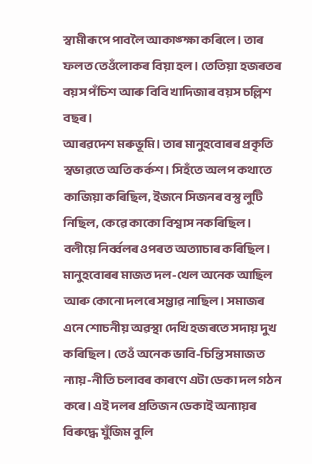স্বামীৰূপে পাবলৈ আকাঙ্ক্ষা কৰিলে। তাৰ ফলত তেওঁলোকৰ বিয়া হল। তেতিয়া হজৰতৰ বয়স পঁচিশ আৰু বিবি খাদিজাৰ বয়স চল্লিশ বছৰ।
আৰৱদেশ মৰুভূমি। তাৰ মানুহবোৰৰ প্ৰকৃতি স্বভাৱতে অতি কৰ্কশ। সিহঁতে অলপ কথাতে কাজিয়া কৰিছিল, ইজনে সিজনৰ বস্তু লুটি নিছিল, কেৱে কাকো বিশ্বাস নকৰিছিল। বলীয়ে নিৰ্ব্বলৰ ওপৰত অত্যাচাৰ কৰিছিল। মানুহবোৰৰ মাজত দল-খেল অনেক আছিল আৰু কোনো দলৰে সম্ভাৱ নাছিল। সমাজৰ এনে শোচনীয় অৱস্থা দেখি হজৰতে সদায় দুখ কৰিছিল। তেওঁ অনেক ভাবি-চিন্তি সমাজত ন্যায়-নীতি চলাবৰ কাৰণে এটা ডেকা দল গঠন কৰে। এই দলৰ প্ৰতিজন ডেকাই অন্যায়ৰ বিৰুদ্ধে যুঁজিম বুলি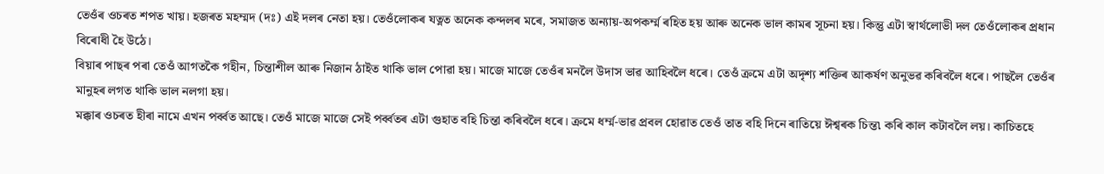তেওঁৰ ওচৰত শপত খায়। হজৰত মহম্মদ (দঃ) এই দলৰ নেতা হয়। তেওঁলোকৰ যত্নত অনেক কন্দলৰ মৰে, সমাজত অন্যায়-অপকৰ্ম্ম ৰহিত হয় আৰু অনেক ভাল কামৰ সূচনা হয়। কিন্তু এটা স্বাৰ্থলোভী দল তেওঁলোকৰ প্ৰধান বিৰোধী হৈ উঠে।
বিয়াৰ পাছৰ পৰা তেওঁ আগতকৈ গহীন, চিন্তাশীল আৰু নিজান ঠাইত থাকি ভাল পোৱা হয়। মাজে মাজে তেওঁৰ মনলৈ উদাস ভাৱ আহিবলৈ ধৰে। তেওঁ ক্ৰমে এটা অদৃশ্য শক্তিৰ আকৰ্ষণ অনুভৱ কৰিবলৈ ধৰে। পাছলৈ তেওঁৰ মানুহৰ লগত থাকি ভাল নলগা হয়।
মক্কাৰ ওচৰত হীৰা নামে এখন পৰ্ব্বত আছে। তেওঁ মাজে মাজে সেই পৰ্ব্বতৰ এটা গুহাত বহি চিন্তা কৰিবলৈ ধৰে। ক্ৰমে ধৰ্ম্ম-ভাৱ প্ৰবল হোৱাত তেওঁ তাত বহি দিনে ৰাতিয়ে ঈশ্বৰক চিন্ত৷ কৰি কাল কটাবলৈ লয়। কাচিতহে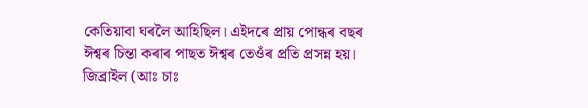কেতিয়াবা ঘৰলৈ আহিছিল। এইদৰে প্ৰায় পোন্ধৰ বছৰ ঈশ্বৰ চিন্তা কৰাৰ পাছত ঈশ্বৰ তেওঁৰ প্ৰতি প্ৰসন্ন হয়।
জিব্ৰাইল (আঃ চাঃ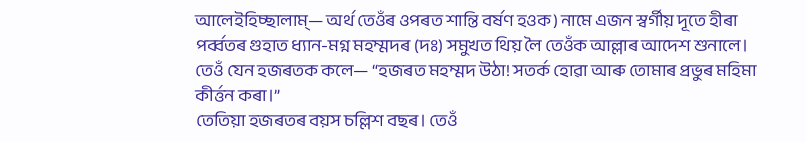আলেইহিচ্ছালাম্— অৰ্থ তেওঁৰ ওপৰত শান্তি বৰ্ষণ হওক) নামে এজন স্বৰ্গীয় দূতে হীৰা পৰ্ব্বতৰ গুহাত ধ্যান-মগ্ন মহম্মদৰ (দঃ) সমুখত থিয় লৈ তেওঁক আল্লাৰ আদেশ শুনালে। তেওঁ যেন হজৰতক কলে— “হজৰত মহম্মদ উঠা! সতৰ্ক হোৱা আৰু তোমাৰ প্ৰভুৰ মহিমা কীৰ্ত্তন কৰা।”
তেতিয়া হজৰতৰ বয়স চল্লিশ বছৰ। তেওঁ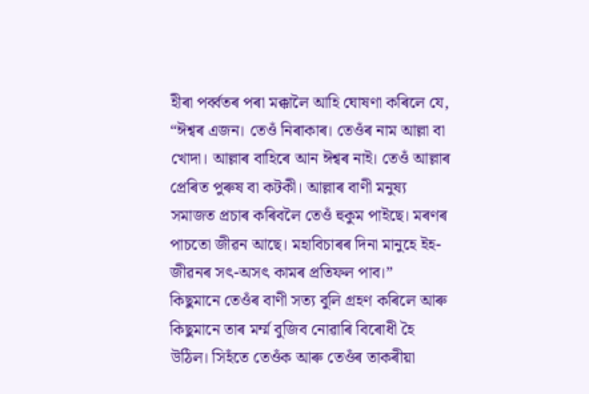হীৰা পৰ্ব্বতৰ পৰা মক্কালৈ আহি ঘোষণা কৰিলে যে, “ঈশ্বৰ এজন। তেওঁ নিৰাকাৰ। তেওঁৰ নাম আল্লা বা খোদা। আল্লাৰ বাহিৰে আন ঈশ্বৰ নাই। তেওঁ আল্লাৰ প্ৰেৰিত পুৰুষ বা কটকী। আল্লাৰ বাণী মনুষ্য সমাজত প্ৰচাৰ কৰিবলৈ তেওঁ হুকুম পাইছে। মৰণৰ পাচতো জীৱন আছে। মহাবিচাৰৰ দিনা মানুহে ইহ-জীৱনৰ সৎ-অসৎ কামৰ প্ৰতিফল পাব।”
কিছুমানে তেওঁৰ বাণী সত্য বুলি গ্ৰহণ কৰিলে আৰু কিছুমানে তাৰ মৰ্ম্ম বুজিব নোৱাৰি বিৰোধী হৈ উঠিল। সিহঁতে তেওঁক আৰু তেওঁৰ তাকৰীয়া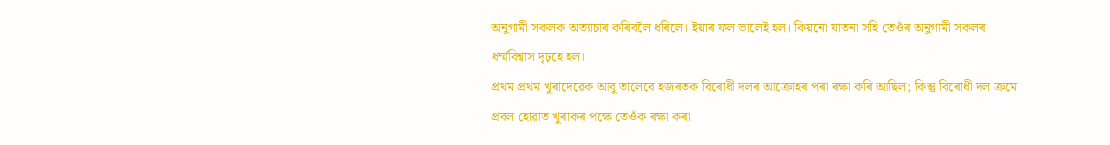অনুগামী সকলক অত্যাচাৰ কৰিবলৈ ধৰিলে। ইয়াৰ ফল ভালেই হল। কিয়নো যাতনা সহি তেওঁৰ অনুগামী সকলৰ ধৰ্ম্মবিশ্বাস দৃঢ়হে হল।
প্ৰথম প্ৰথম খুৰাদেৱেক আবু তালেবে হজৰতক বিৰোধী দলৰ আক্ৰোহৰ পৰা ৰক্ষা কৰি আছিল; কিন্তু বিৰোধী দল ক্ৰমে প্ৰবল হোৱাত খুৰাকৰ পক্ষে তেওঁক ৰক্ষা কৰা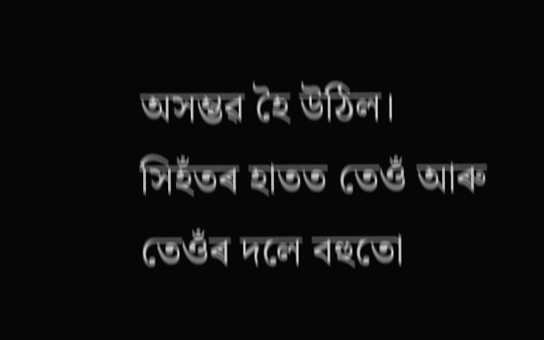অসম্ভৱ হৈ উঠিল। সিহঁতৰ হাতত তেওঁ আৰু তেওঁৰ দলে বহুতো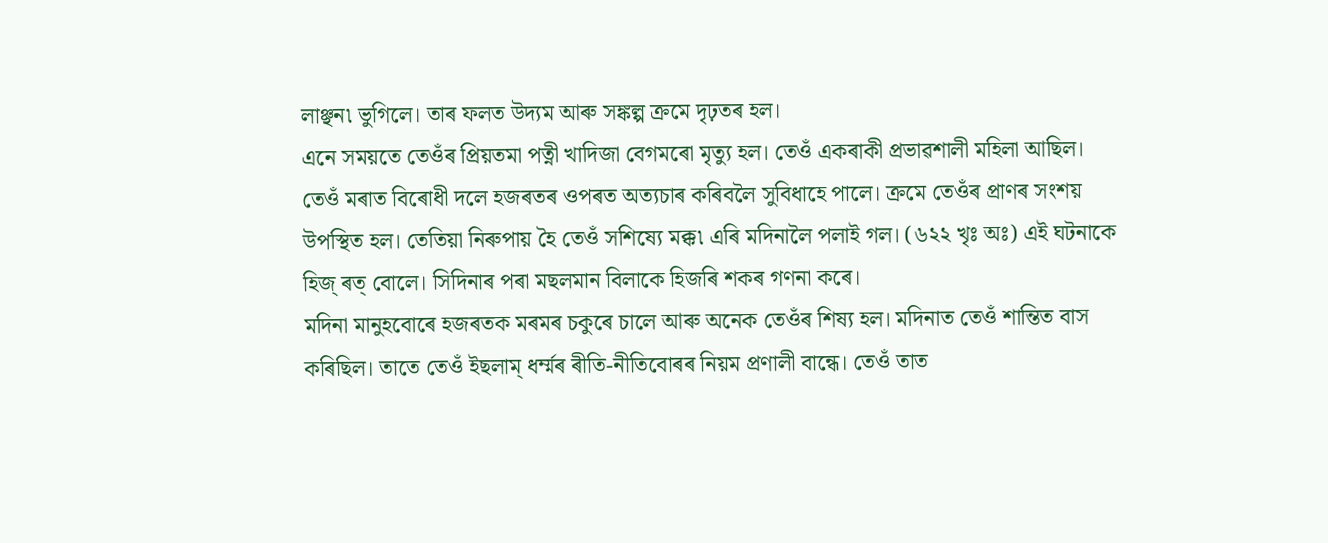লাঞ্ছন৷ ভুগিলে। তাৰ ফলত উদ্যম আৰু সঙ্কল্প ক্ৰমে দৃঢ়তৰ হল।
এনে সময়তে তেওঁৰ প্ৰিয়তমা পত্নী খাদিজা বেগমৰো মৃত্যু হল। তেওঁ একৰাকী প্ৰভাৱশালী মহিলা আছিল। তেওঁ মৰাত বিৰোধী দলে হজৰতৰ ওপৰত অত্যচাৰ কৰিবলৈ সুবিধাহে পালে। ক্ৰমে তেওঁৰ প্ৰাণৰ সংশয় উপস্থিত হল। তেতিয়া নিৰুপায় হৈ তেওঁ সশিষ্যে মক্ক৷ এৰি মদিনালৈ পলাই গল। (৬২২ খৃঃ অঃ) এই ঘটনাকে হিজ্ ৰত্ বোলে। সিদিনাৰ পৰা মছলমান বিলাকে হিজৰি শকৰ গণনা কৰে।
মদিনা মানুহবোৰে হজৰতক মৰমৰ চকুৰে চালে আৰু অনেক তেওঁৰ শিষ্য হল। মদিনাত তেওঁ শান্তিত বাস কৰিছিল। তাতে তেওঁ ইছলাম্ ধৰ্ম্মৰ ৰীতি-নীতিবোৰৰ নিয়ম প্ৰণালী বান্ধে। তেওঁ তাত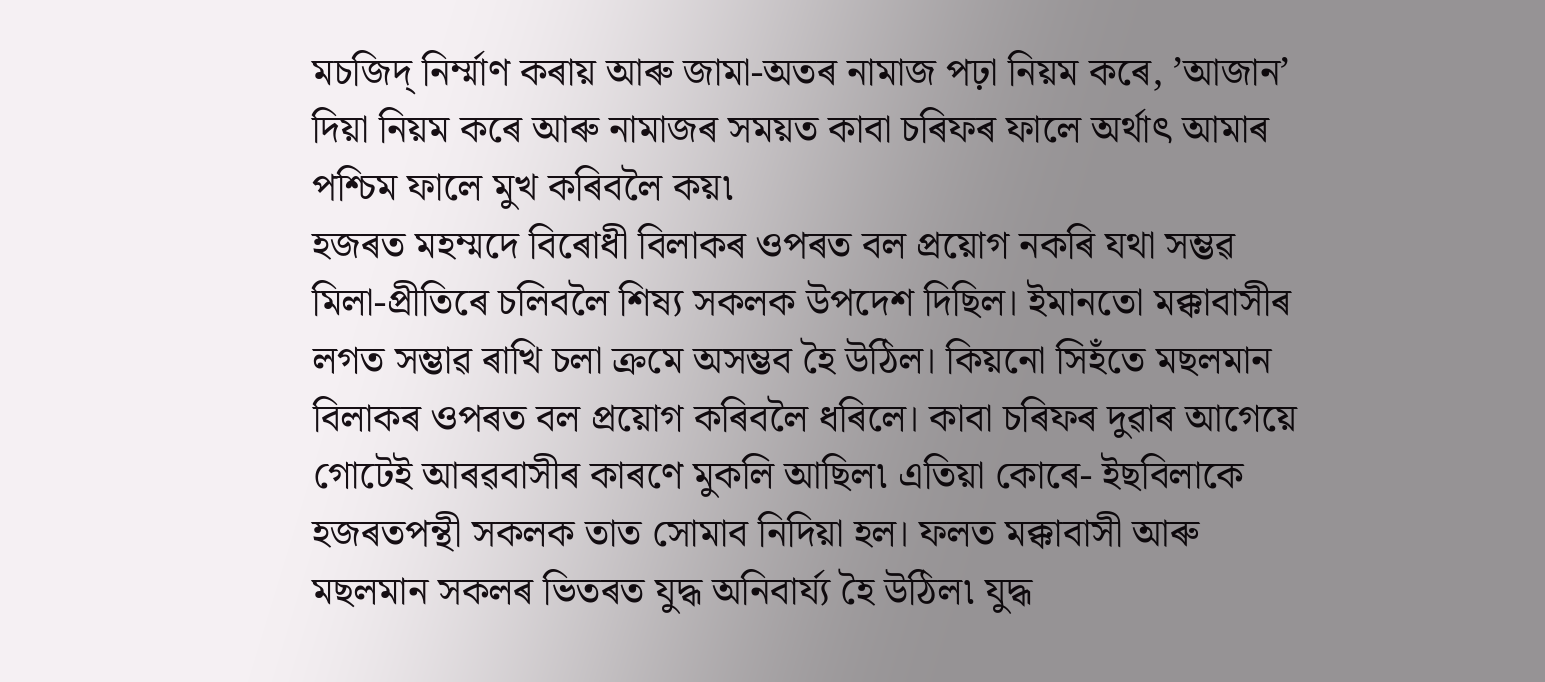মচজিদ্ নিৰ্ম্মাণ কৰায় আৰু জামা-অতৰ নামাজ পঢ়া নিয়ম কৰে, ʼআজানʼ দিয়া নিয়ম কৰে আৰু নামাজৰ সময়ত কাবা চৰিফৰ ফালে অৰ্থাৎ আমাৰ পশ্চিম ফালে মুখ কৰিবলৈ কয়৷
হজৰত মহম্মদে বিৰোধী বিলাকৰ ওপৰত বল প্রয়োগ নকৰি যথা সম্ভৱ মিলা-প্ৰীতিৰে চলিবলৈ শিষ্য সকলক উপদেশ দিছিল। ইমানতো মক্কাবাসীৰ লগত সম্ভাৱ ৰাখি চলা ক্রমে অসম্ভব হৈ উঠিল। কিয়নো সিহঁতে মছলমান বিলাকৰ ওপৰত বল প্রয়োগ কৰিবলৈ ধৰিলে। কাবা চৰিফৰ দুৱাৰ আগেয়ে গোটেই আৰৱবাসীৰ কাৰণে মুকলি আছিল৷ এতিয়া কোৰে- ইছবিলাকে হজৰতপন্থী সকলক তাত সোমাব নিদিয়া হল। ফলত মক্কাবাসী আৰু মছলমান সকলৰ ভিতৰত যুদ্ধ অনিবাৰ্য্য হৈ উঠিল৷ যুদ্ধ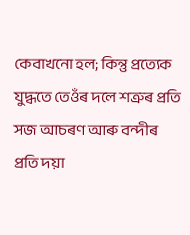কেবাখনো হল; কিন্তু প্রত্যেক যুদ্ধতে তেওঁৰ দলে শত্ৰুৰ প্ৰতি সজ আচৰণ আৰু বন্দীৰ প্ৰতি দয়া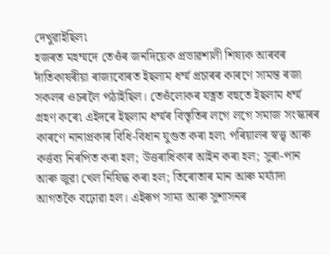দেখুৱাইছিল৷
হজৰত মহম্মদে তেওঁৰ জনদিয়েক প্ৰভাৱশালী শিষ্যক আৰবৰ দাঁতিকাষৰীয়া ৰাজ্যবোৰত ইছলাম ধৰ্ম্ম প্ৰচাৰৰ কাৰণে সামন্ত ৰজা সকলৰ ওচৰলৈ পঠাইছিল। তেওঁলোকৰ যত্নত বহুতে ইছলাম ধৰ্ম্ম গ্ৰহণ কৰে৷ এইদৰে ইছলাম ধৰ্ম্মৰ বিস্তৃতিৰ লগে লগে সমাজ সংস্কাৰৰ কাৰণে নানাপ্রকাৰ বিধি-বিধান যুগুত কৰা হল৷ পৰিয়ালৰ স্বত্ত্ব আৰু কৰ্ত্তব্য নিৰপিত কৰা হল; উত্তৰাধিকাৰ আইন কৰা হল; সুৰা-পান আৰু জুৱা খেল নিষিদ্ধ কৰা হল; তিৰোতাৰ মান আৰু মৰ্য্যাদা আগতকৈ বঢ়োৱা হল। এইৰূপ সাম্য আৰু সুশাসনৰ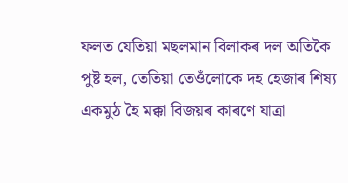ফলত যেতিয়া মছলমান বিলাকৰ দল অতিকৈ পুষ্ট হল, তেতিয়া তেওঁলোকে দহ হেজাৰ শিষ্য একমুঠ হৈ মক্কা বিজয়ৰ কাৰণে যাত্ৰা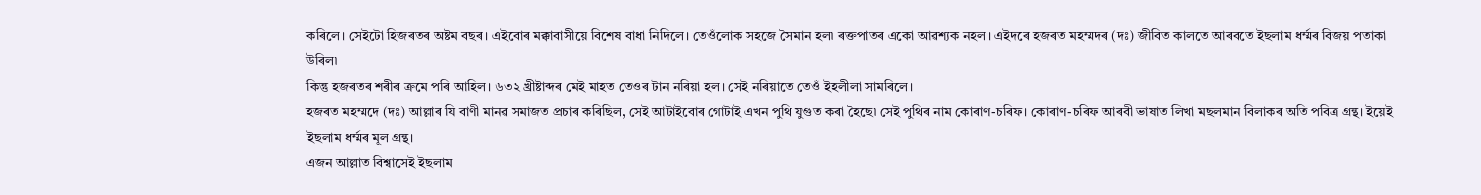কৰিলে। সেইটো হিজৰতৰ অষ্টম বছৰ। এইবোৰ মক্কাবাসীয়ে বিশেষ বাধা নিদিলে। তেওঁলোক সহজে সৈমান হল৷ ৰক্তপাতৰ একো আৱশ্যক নহল। এইদৰে হজৰত মহম্মদৰ (দঃ) জীবিত কালতে আৰবতে ইছলাম ধৰ্ম্মৰ বিজয় পতাকা উৰিল৷
কিন্তু হজৰতৰ শৰীৰ ক্ৰমে পৰি আহিল। ৬৩২ খ্ৰীষ্টাব্দৰ মেই মাহত তেওৰ টান নৰিয়া হল। সেই নৰিয়াতে তেওঁ ইহলীলা সামৰিলে।
হজৰত মহম্মদে (দঃ) আল্লাৰ যি বাণী মানৱ সমাজত প্ৰচাৰ কৰিছিল, সেই আটাইবোৰ গোটাই এখন পুথি যুগুত কৰা হৈছে৷ সেই পুথিৰ নাম কোৰাণ-চৰিফ। কোৰাণ-চৰিফ আৰবী ভাষাত লিখা মছলমান বিলাকৰ অতি পবিত্র গ্রন্থ। ইয়েই ইছলাম ধৰ্ম্মৰ মূল গ্রন্থ।
এজন আল্লাত বিশ্বাসেই ইছলাম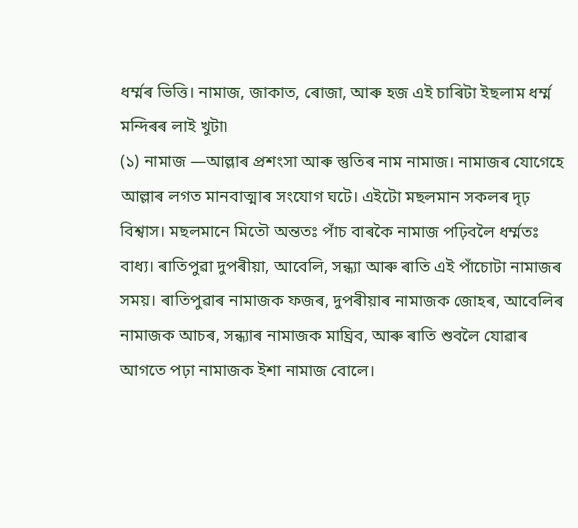ধৰ্ম্মৰ ভিত্তি। নামাজ, জাকাত, ৰোজা, আৰু হজ এই চাৰিটা ইছলাম ধৰ্ম্ম মন্দিৰৰ লাই খুটা৷
(১) নামাজ —আল্লাৰ প্ৰশংসা আৰু স্তুতিৰ নাম নামাজ। নামাজৰ যোগেহে আল্লাৰ লগত মানবাত্মাৰ সংযোগ ঘটে। এইটো মছলমান সকলৰ দৃঢ় বিশ্বাস। মছলমানে মিতৌ অন্ততঃ পাঁচ বাৰকৈ নামাজ পঢ়িবলৈ ধৰ্ম্মতঃ বাধ্য। ৰাতিপুৱা দুপৰীয়া, আবেলি, সন্ধ্যা আৰু ৰাতি এই পাঁচোটা নামাজৰ সময়। ৰাতিপুৱাৰ নামাজক ফজৰ, দুপৰীয়াৰ নামাজক জোহৰ, আবেলিৰ নামাজক আচৰ, সন্ধ্যাৰ নামাজক মাঘ্ৰিব, আৰু ৰাতি শুবলৈ যোৱাৰ আগতে পঢ়া নামাজক ইশা নামাজ বোলে।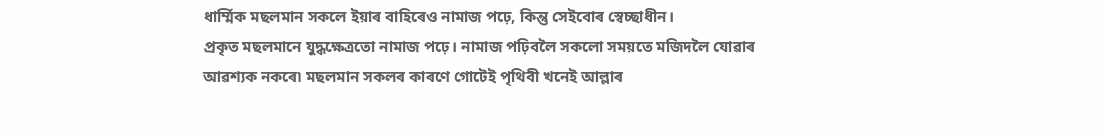ধাৰ্ম্মিক মছলমান সকলে ইয়াৰ বাহিৰেও নামাজ পঢ়ে, কিন্তু সেইবোৰ স্বেচ্ছাধীন।
প্রকৃত মছলমানে যুদ্ধক্ষেত্ৰতো নামাজ পঢ়ে। নামাজ পঢ়িবলৈ সকলো সময়তে মজিদলৈ যোৱাৰ আৱশ্যক নকৰে৷ মছলমান সকলৰ কাৰণে গোটেই পৃথিবী খনেই আল্লাৰ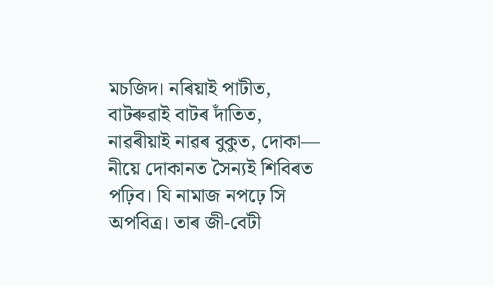মচজিদ। নৰিয়াই পাটীত, বাটৰুৱাই বাটৰ দাঁতিত, নাৱৰীয়াই নাৱৰ বুকুত, দোকা— নীয়ে দোকানত সৈন্যই শিবিৰত পঢ়িব। যি নামাজ নপঢ়ে সি অপবিত্র। তাৰ জী-বেটী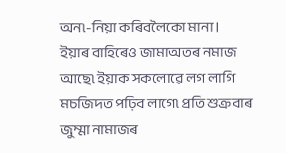অন৷-নিয়া কৰিবলৈকো মানা।
ইয়াৰ বাহিৰেও জামাঅতৰ নমাজ আছে৷ ইয়াক সকলোৱে লগ লাগি মচজিদত পঢ়িব লাগে৷ প্রতি শুক্রবাৰ জুম্মা নামাজৰ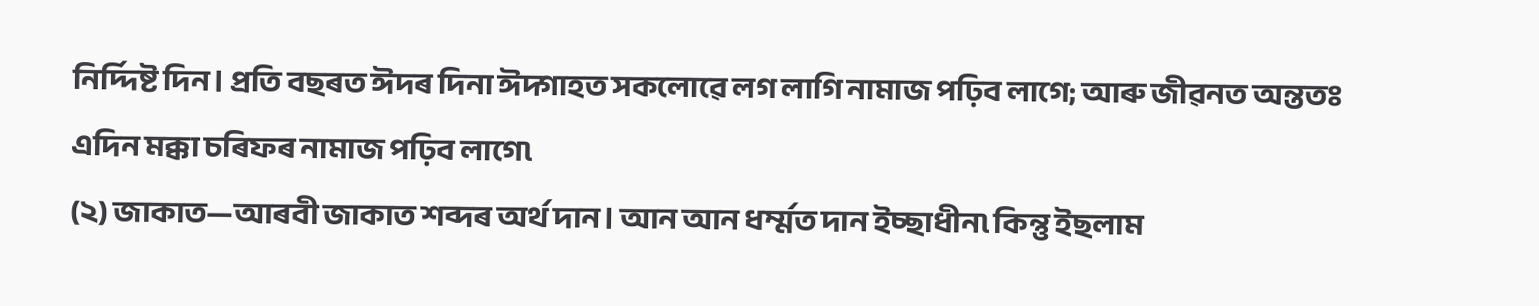নিৰ্দ্দিষ্ট দিন। প্রতি বছৰত ঈদৰ দিনা ঈদ্গাহত সকলোৱে লগ লাগি নামাজ পঢ়িব লাগে; আৰু জীৱনত অন্ততঃ এদিন মক্কা চৰিফৰ নামাজ পঢ়িব লাগে৷
(২) জাকাত—আৰবী জাকাত শব্দৰ অৰ্থ দান। আন আন ধৰ্ম্মত দান ইচ্ছাধীন৷ কিন্তু ইছলাম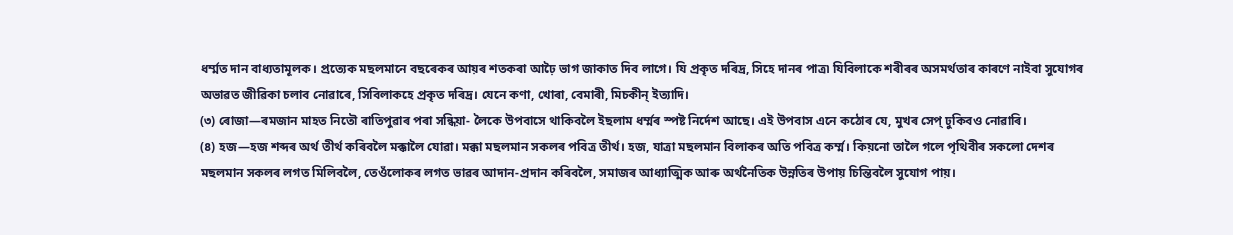ধৰ্ম্মত দান বাধ্যতামূলক। প্রত্যেক মছলমানে বছৰেকৰ আয়ৰ শতকৰা আঢ়ৈ ভাগ জাকাত দিব লাগে। যি প্ৰকৃত দৰিদ্ৰ, সিহে দানৰ পাত্ৰ৷ যিবিলাকে শৰীৰৰ অসমৰ্থতাৰ কাৰণে নাইবা সুযোগৰ অভাৱত জীৱিকা চলাব নোৱাৰে, সিবিলাকহে প্রকৃত দৰিদ্ৰ। যেনে কণা, খোৰা, বেমাৰী, মিচকীন্ ইত্যাদি।
(৩) ৰোজা—ৰমজান মাহত নিতৌ ৰাতিপুৱাৰ পৰা সন্ধিয়া- লৈকে উপবাসে থাকিবলৈ ইছলাম ধৰ্ম্মৰ স্পষ্ট নির্দেশ আছে। এই উপবাস এনে কঠোৰ যে, মুখৰ সেপ্ ঢুকিবও নোৱাৰি।
(৪) হজ—হজ শব্দৰ অৰ্থ তীৰ্থ কৰিবলৈ মক্কালৈ যোৱা। মক্কা মছলমান সকলৰ পবিত্র তীর্থ। হজ, যাত্রা মছলমান বিলাকৰ অতি পবিত্ৰ কৰ্ম্ম। কিয়নো তালৈ গলে পৃথিবীৰ সকলো দেশৰ মছলমান সকলৰ লগত মিলিবলৈ, তেওঁলোকৰ লগত ভাৱৰ আদান-প্ৰদান কৰিবলৈ, সমাজৰ আধ্যাত্মিক আৰু অর্থনৈতিক উন্নতিৰ উপায় চিন্তিবলৈ সুযোগ পায়।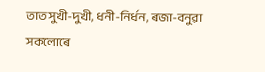তাত সুখী-দুখী, ধনী-নির্ধন, ৰজা-বনুৱা সকলোৰে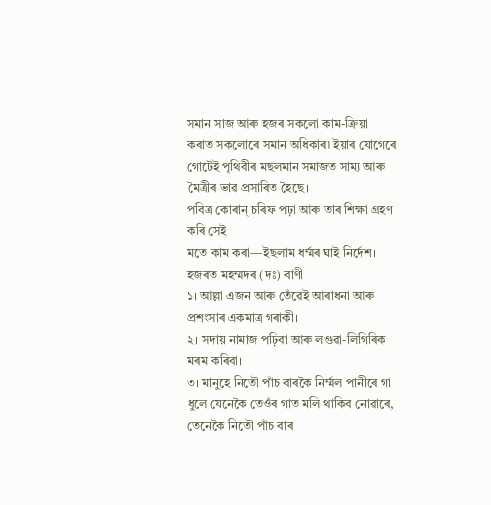সমান সাজ আৰু হজৰ সকলো কাম-ক্ৰিয়া কৰাত সকলোৰে সমান অধিকাৰ৷ ইয়াৰ যোগেৰে গোটেই পৃথিবীৰ মছলমান সমাজত সাম্য আৰু মৈত্ৰীৰ ভাৱ প্ৰসাৰিত হৈছে।
পবিত্র কোৰান্ চৰিফ পঢ়া আৰু তাৰ শিক্ষা গ্ৰহণ কৰি সেই
মতে কাম কৰা—ইছলাম ধৰ্ম্মৰ ঘাই নির্দেশ। হজৰত মহম্মদৰ (দঃ) বাণী
১। আল্লা এজন আৰু তেঁৱেই আৰাধনা আৰু প্ৰশংসাৰ একমাত্ৰ গৰাকী।
২। সদায় নামাজ পঢ়িবা আৰু লগুৱা-লিগিৰিক মৰম কৰিবা।
৩। মানুহে নিতৌ পাঁচ বাৰকৈ নিৰ্ম্মল পানীৰে গা ধুলে যেনেকৈ তেওঁৰ গাত মলি থাকিব নোৱাৰে, তেনেকৈ নিতৌ পাঁচ বাৰ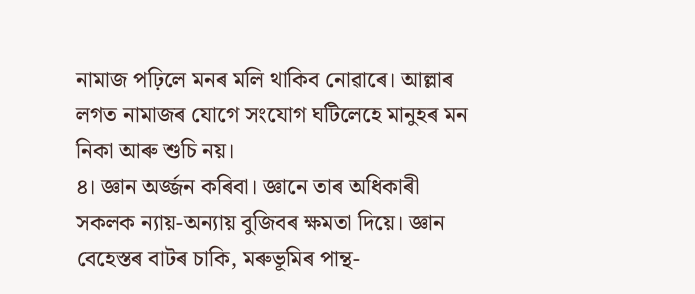নামাজ পঢ়িলে মনৰ মলি থাকিব নোৱাৰে। আল্লাৰ লগত নামাজৰ যোগে সংযোগ ঘটিলেহে মানুহৰ মন নিকা আৰু শুচি নয়।
৪। জ্ঞান অৰ্জ্জন কৰিবা। জ্ঞানে তাৰ অধিকাৰী সকলক ন্যায়-অন্যায় বুজিবৰ ক্ষমতা দিয়ে। জ্ঞান বেহেস্তৰ বাটৰ চাকি, মৰুভূমিৰ পান্থ-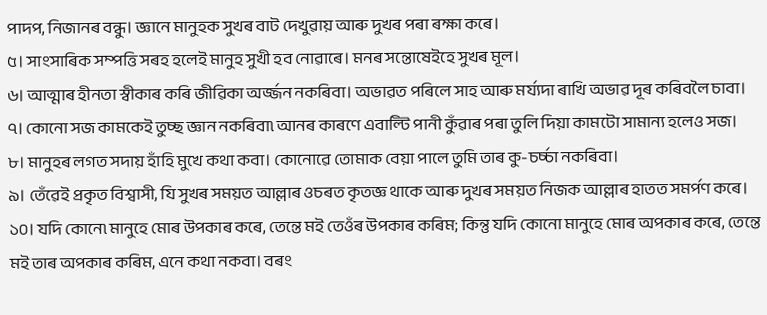পাদপ, নিজানৰ বন্ধু। জ্ঞানে মানুহক সুখৰ বাট দেখুৱায় আৰু দুখৰ পৰা ৰক্ষা কৰে।
৫। সাংসাৰিক সম্পত্তি সৰহ হলেই মানুহ সুখী হব নোৱাৰে। মনৰ সন্তোষেইহে সুখৰ মূল।
৬। আত্মাৰ হীনতা স্বীকাৰ কৰি জীৱিকা অৰ্জ্জন নকৰিবা। অভাৱত পৰিলে সাহ আৰু মৰ্য্যদা ৰাখি অভাৱ দূৰ কৰিবলৈ চাবা।
৭। কোনো সজ কামকেই তুচ্ছ জ্ঞান নকৰিবা৷ আনৰ কাৰণে এবাল্টি পানী কুঁৱাৰ পৰা তুলি দিয়া কামটো সামান্য হলেও সজ।
৮। মানুহৰ লগত সদায় হাঁহি মুখে কথা কবা। কোনোৱে তোমাক বেয়া পালে তুমি তাৰ কু-চৰ্চ্চা নকৰিবা।
৯। তেঁৱেই প্ৰকৃত বিশ্বাসী, যি সুখৰ সময়ত আল্লাৰ ওচৰত কৃতজ্ঞ থাকে আৰু দুখৰ সময়ত নিজক আল্লাৰ হাতত সমৰ্পণ কৰে।
১০। যদি কোনে৷ মানুহে মোৰ উপকাৰ কৰে, তেন্তে মই তেওঁৰ উপকাৰ কৰিম; কিন্তু যদি কোনো মানুহে মোৰ অপকাৰ কৰে, তেন্তে মই তাৰ অপকাৰ কৰিম, এনে কথা নকবা। বৰং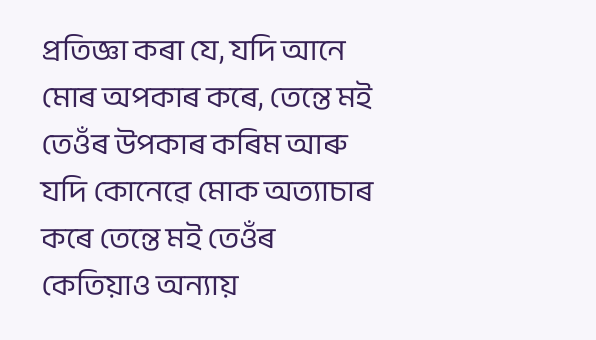প্ৰতিজ্ঞা কৰা যে, যদি আনে মোৰ অপকাৰ কৰে, তেন্তে মই তেওঁৰ উপকাৰ কৰিম আৰু যদি কোনেৱে মোক অত্যাচাৰ কৰে তেন্তে মই তেওঁৰ কেতিয়াও অন্যায়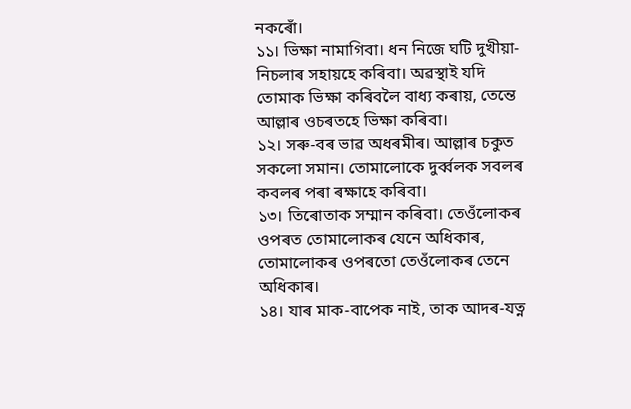নকৰোঁ।
১১। ভিক্ষা নামাগিবা। ধন নিজে ঘটি দুখীয়া-নিচলাৰ সহায়হে কৰিবা। অৱস্থাই যদি তোমাক ভিক্ষা কৰিবলৈ বাধ্য কৰায়, তেন্তে আল্লাৰ ওচৰতহে ভিক্ষা কৰিবা।
১২। সৰু-বৰ ভাৱ অধৰমীৰ। আল্লাৰ চকুত সকলো সমান। তোমালোকে দুৰ্ব্বলক সবলৰ কবলৰ পৰা ৰক্ষাহে কৰিবা।
১৩। তিৰোতাক সম্মান কৰিবা। তেওঁলোকৰ ওপৰত তোমালোকৰ যেনে অধিকাৰ, তোমালোকৰ ওপৰতো তেওঁলোকৰ তেনে অধিকাৰ।
১৪। যাৰ মাক-বাপেক নাই, তাক আদৰ-যত্ন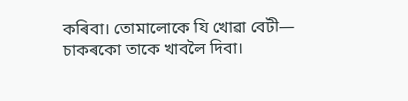কৰিবা। তোমালোকে যি খোৱা বেটী— চাকৰকো তাকে খাবলৈ দিবা।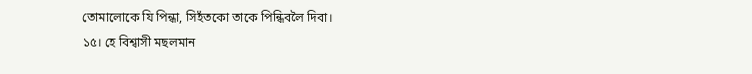তোমালোকে যি পিন্ধা, সিহঁতকো তাকে পিন্ধিবলৈ দিবা।
১৫। হে বিশ্বাসী মছলমান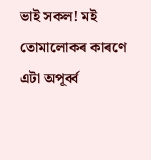ভাই সকল! মই তোমালোকৰ কাৰণে এটা অপূৰ্ব্ব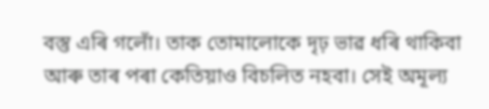বস্তু এৰি গলোঁ। তাক তোমালোকে দৃঢ় ভাৱ ধৰি থাকিবা আৰু তাৰ পৰা কেতিয়াও বিচলিত নহবা। সেই অমূল্য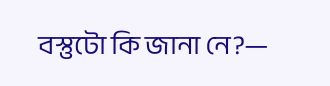বস্তুটো কি জানা নে?—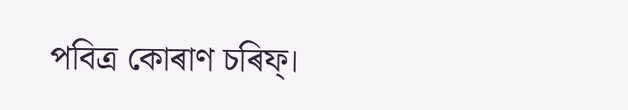পবিত্ৰ কোৰাণ চৰিফ্।